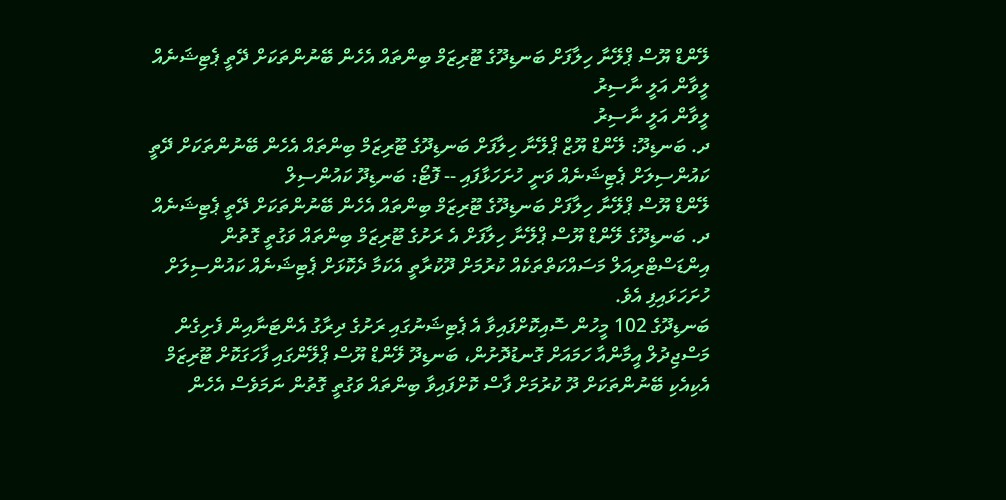ލޭންޑް ޔޫސް ޕްލޭނާ ހިލާފަށް ބަނޑިދޫގެ ޓޫރިޒަމް ބިންތައް އެހެން ބޭނުންތަކަށް ދޭތީ ޕެޓިޝަނެއް
ލީވާން އަލީ ނާސިރު
ލީވާން އަލީ ނާސިރު
ދ. ބަނޑިދޫ: ލޭންޑް ޔޫޒް ޕްލޭނާ ހިލާފަށް ބަނޑިދޫގެ ޓޫރިޒަމް ބިންތައް އެހެން ބޭނުންތަކަށް ދޭތީ ކައުންސިލަށް ޕެޓިޝަނެއް ވަނީ ހުށަހަޅާފައި -- ފޮޓޯ: ބަނޑިދޫ ކައުންސިލް
ލޭންޑް ޔޫސް ޕްލޭނާ ހިލާފަށް ބަނޑިދޫގެ ޓޫރިޒަމް ބިންތައް އެހެން ބޭނުންތަކަށް ދޭތީ ޕެޓިޝަނެއް
ދ. ބަނޑިދޫގެ ލޭންޑް ޔޫސް ޕްލޭނާ ހިލާފަށް އެ ރަށުގެ ޓޫރިޒަމް ބިންތައް ވަގުތީ ގޮތުން އިންޑަސްޓްރިއަލް މަސައްކަތްތަކެއް ކުރުމަށް ދޫކުރާތީ އެކަމާ ދެކޮޅަށް ޕެޓިޝަނެއް ކައުންސިލަށް ހުށަހަޅައިފި އެވެ.
ބަނޑިދޫގެ 102 މީހުން ސޮއިކޮށްފައިވާ އެ ޕެޓިޝަނުގައި ރަށުގެ ދިރާގު އެންޓަނާއިން ފެށިގެން މަސްޖިދުލް އީމާންއާ ހަމައަށް ގޮނޑުދޮށުން، ބަނޑިދޫ ލޭންޑް ޔޫސް ޕްލޭންގައި ފާހަގަކޮށް ޓޫރިޒަމް އެކިއެކި ބޭނުންތަކަށް ދޫ ކުރުމަށް ފާސް ކޮށްފައިވާ ބިންތައް ވަގުތީ ގޮތުން ނަމަވެސް އެހެން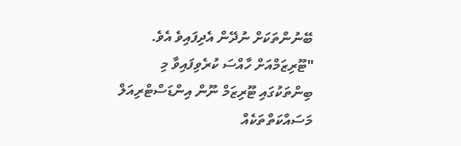ބޭނުންތަކަށް ނުދޭން އެދިފައިވެ އެވެ.
"ޓޫރިޒަމްއަށް ހާއްސަ ކުރެވިފައިވާ މި ބިންތަކުގައި ޓޫރިޒަމް ނޫން އިންޑަސްޓްރިއަލް މަސައްކަތްތަކެއް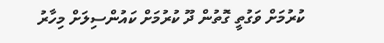ކުރުމަށް ވަގުތީ ގޮތުން ދޫ ކުރުމަށް ކައުންސިލަށް މިހާރު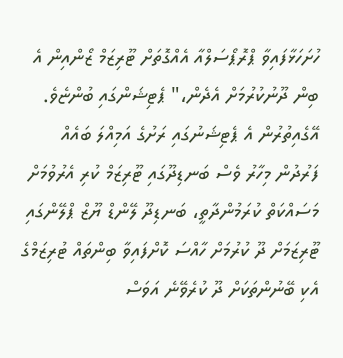ހުށަހަޅާފައިވާ ޕްރޮޕޯސަލްއާ އެއްގޮތަށް ޓޫރިޒަމް ޒޯންއިން އެ ބިން ދޫނުކުރުމަށް އެދެން،" ޕެޓިޝަންގައި ބުންޏެވެ.
އޭގެއިތުރުން އެ ޕެޓިޝަނުގައި ރަށުގެ އަމިއްލަ ބައެއް ފަރުދުން މިހާރު ވެސް ބަނޑިދޫގައި ޓޫރިޒަމް ކުރި އެރުވުމަށް މަސައްކަތް ކުރަމުންދާތީ، ބަނޑިދޫ ލޭންޑް ޔޫޒް ޕްލޭންގައި ޓޫރިޒަމަށް ދޫ ކުރުމަށް ހާއްސަ ކޮށްފައިވާ ބިންތައް ޓުރިޒަމްގެ އެކި ބޭނުންތަކަށް ދޫ ކުރެވޭނެ އަވަސް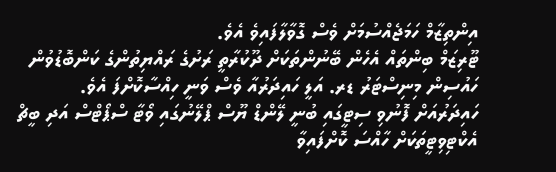އިންތިޒާމް ހަމަޖެއްސުމަށް ވެސް ގޮވާލާފައިވެ އެވެ.
ޓޫރިޒަމް ބިންތައް އެހެން ބޭނުންތަކަށް ދޫކުރާތީ ރަށުގެ ރައްޔިތުންގެ ކަންބޮޑުވުން ހައުސިން މިނިސްޓަރު ޑރ. އަލީ ހައިދަރުއާ ވެސް ވަނީ ހިއްސާކޮށްފަ އެވެ.
ހައިދަރުއަށް ފޮނުވި ސިޓީގައި ބުނީ ލޭންޑް ޔޫސް ޕްލޭނުގައި ވޯޓާ ސްޕޯޓްސް އަދި ބީޗް އެކްޓިވިޓީތަކަށް ހާއްސަ ކޮށްފައިވާ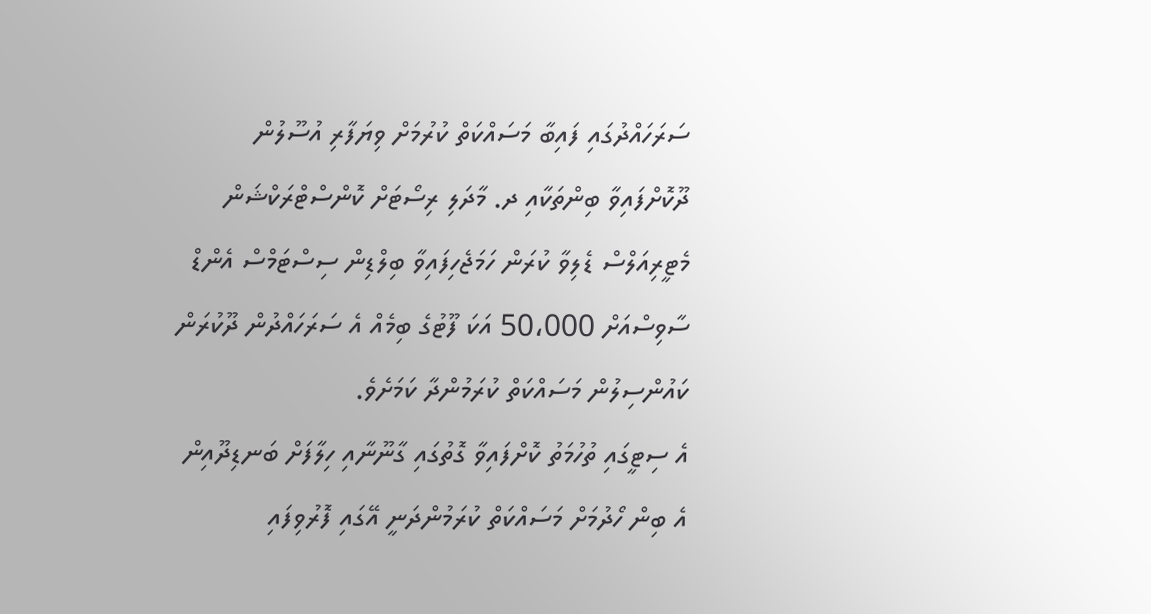ސަރަހައްދުގައި ފައިބާ މަސައްކަތް ކުރުމަށް ވިޔަފާރި އުސޫލުން ދޫކޮށްފައިވާ ބިންތަކާއި ދ. މާދަލި ރިސޯޓަށް ކޮންސްޓްރަކްޝަން މެޓީރިއަލްސް ޑެލިވާ ކުރަން ހަމަޖެހިފައިވާ ބިލްޑިން ސިސްޓަމްސް އެންޑް ސާވިސްއަށް 50،000 އަކަ ފޫޓުގެ ބިމެއް އެ ސަރަހައްދުން ދޫކުރަން ކައުންސިލުން މަސައްކަތް ކުރަމުންދާ ކަމަށެވެ.
އެ ސިޓީގައި ތުހުމަތު ކޮށްފައިވާ ގޮތުގައި ގާނޫނާއި ހިލާފަށް ބަނޑިދޫއިން އެ ބިން ހޯދުމަށް މަސައްކަތް ކުރަމުންދަނީ އޭގައި ފޮރުވިފައި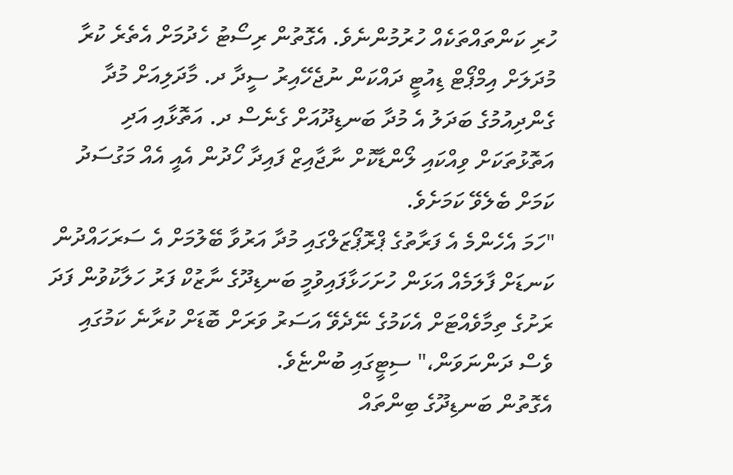ހުރި ކަންތައްތަކެއް ހުރުމުންނެވެ. އެގޮތުން ރިސޯޓު ހެދުމަށް އެތެރެ ކުރާ މުދަލަށް އިމްޕޯޓް ޑިއުޓީ ދައްކަން ނުޖެހޭއިރު ސީދާ ދ. މާދަލިއަށް މުދާ ގެންދިއުމުގެ ބަދަލު އެ މުދާ ބަނޑިދޫއަށް ގެނެސް ދ. އަތޮޅާއި އަދި އަތޮޅުތަކަށް ވިއްކައި ލޯންޑާކޮށް ނާޖާއިޒް ފައިދާ ހޯދުން އެއީ އެއް މަގުސަދު ކަމަށް ބެލެވޭ ކަމަށެވެ.
"ހަމަ އެހެންމެ އެ ފަރާތުގެ ޕްރޮޕޯޒަލްގައި މުދާ އަރުވާ ބޭލުމަށް އެ ސަރަހައްދުން ކަނޑަށް ފާލަމެއް އަޅަން ހުށަހަޅާފައިވުމީ ބަނޑިދޫގެ ނާޒުކް ފަރު ހަލާކުވުން ފަދަ ރަށުގެ ތިމާވެއްޓަށް އެކަމުގެ ނޭދެވޭ އަސަރު ވަރަށް ބޮޑަށް ކުރާނެ ކަމުގައި ވެސް ދަންނަވަން،" ސިޓީގައި ބުންޏެވެ.
އެގޮތުން ބަނޑިދޫގެ ބިންތައް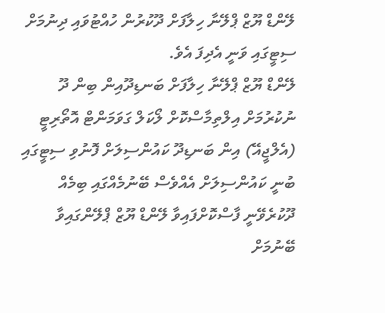ލޭންޑް ޔޫޒް ޕްލޭނާ ހިލާފަށް ދޫކުރުން ހުއްޓުވައި ދިނުމަށް ސިޓީގައި ވަނީ އެދިފަ އެވެ.
ލޭންޑް ޔޫޒް ޕްލޭނާ ހިލާފަށް ބަނޑިދޫއިން ބިން ދޫ ނުކުރުމަށް އިލްތިމާސްކޮށް ލޯކަލް ގަވަމަންޓް އޮތޯރިޓީ (އެލްޖީއޭ) އިން ބަނޑިދޫ ކައުންސިލަށް ފޮނުވި ސިޓީގައި ބުނީ ކައުންސިލަށް އެއްވެސް ބޭނުމެއްގައި ބިމެއް ދޫކުރެވޭނީ ފާސްކޮށްފައިވާ ލޭންޑް ޔޫޒް ޕްލޭންގައިވާ ބޭނުމަށް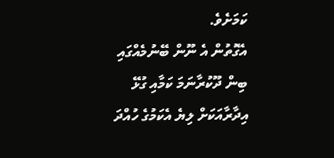ކަމަށެވެ.
އެގޮތުން އެ ނޫން ބޭނުމެއްގައި ބިން ދޫކުރާނަމަ ކަމާއި ގުޅޭ އިދާރާއަކަށް ލިޔެ އެކަމުގެ ހުއްދަ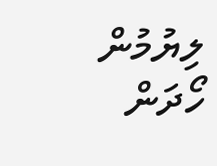ލިޔުމުން ހޯދަން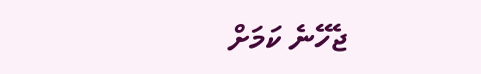ޖެހޭނެ ކަމަށް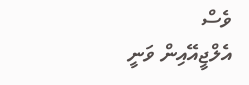ވެސް އެލްޖީއޭއިން ވަނީ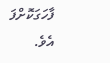ފާހަގަކޮށްފަ އެވެ.